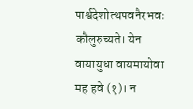पार्श्वदेशोत्थपवनैरभवः कौलुरुच्यते। येन वायायुधा वायमायोवा मह हवे (१)। न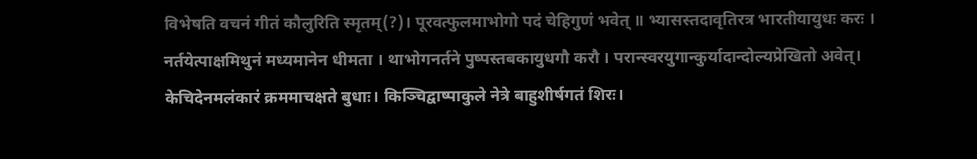विभेषति वचनं गीतं कौलुरिति स्मृतम्(?)। पूरवत्फुलमाभोगो पदं चेहिगुणं भवेत् ॥ भ्यासस्तदावृतिरत्र भारतीयायुधः करः । नर्तयेत्पाक्षमिथुनं मध्यमानेन धीमता । थाभोगनर्तने पुष्पस्तबकायुधगौ करौ । परान्स्वरयुगान्कुर्यादान्दोल्यप्रेखितो अवेत्। केचिदेनमलंकारं क्रममाचक्षते बुधाः। किञ्चिद्वाष्पाकुले नेत्रे बाहुशीर्षगतं शिरः।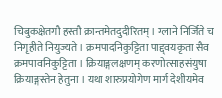चिबुकक्षेतगौ हस्तौ क्रान्तमेतदुदीरितम् । ग्लाने निर्जिते च निगृहीते नियुज्यते । क्रमपादनिकुट्टिता पाद्द्वयकृता सैव क्रमपावनिकुट्टिता । क्रियाङ्गलक्षणम् करणोत्साहसंयुषा क्रियाङ्गस्तेन हेतुना । यथा शारुप्रयोगेण मार्ग देशीयमेव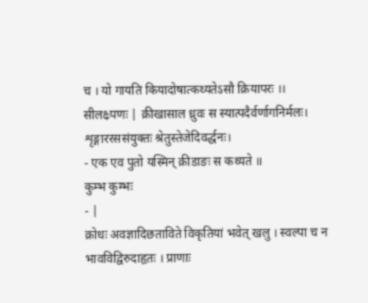च । यो गायति कियादोषात्कथ्यतेऽसौ क्रियापरः ।। सीलक्ष्र्पणः | क्रीखासाल ध्रुवः स स्यात्पदैर्वर्णागनिर्मलः। शृङ्गाररससंयुक्तः श्रेतुस्तेजेदिवर्द्धनः।
- एक एव पुतो यस्मिन् क्रीडाङः स कथ्यते ॥
कुम्भ कुम्भः
- |
क्रोधः अवज्ञादिछताविते विकृतियां भवेत् खलु । स्वल्पा च न भावविद्विरुदाहृतः । प्राणाः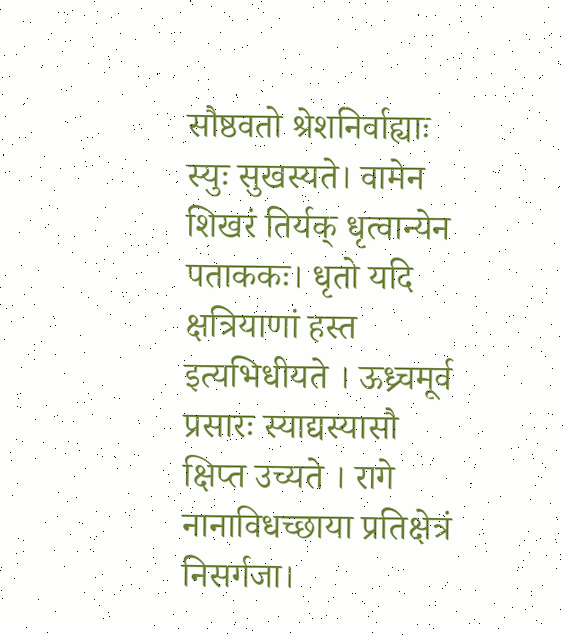सौष्ठवतो श्रेशनिर्वाह्याः स्युः सुखस्यते। वामेन शिखरं तिर्यक् धृत्वान्येन पताककः। धृतो यदि क्षत्रियाणां हस्त इत्यभिधीयते । ऊध्र्चमूर्व प्रसारः स्याद्यस्यासौ क्षिप्त उच्यते । रागे नानाविधच्छाया प्रतिक्षेत्रं निसर्गजा।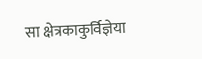सा क्षेत्रकाकुर्विज्ञेया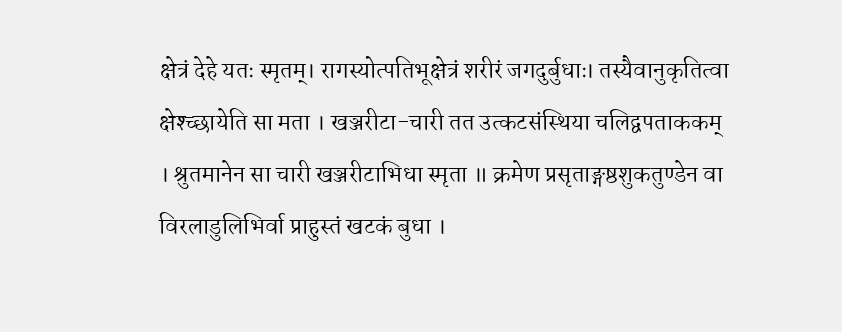क्षेत्रं देहे यतः स्मृतम्। रागस्योत्पतिभूक्षेत्रं शरीरं जगदुर्बुधाः। तस्यैवानुकृतित्वा क्षेश्च्छायेति सा मता । खञ्जरीटा-चारी तत उत्कटसंस्थिया चलिद्वपताककम् । श्रुतमानेन सा चारी खञ्जरीटाभिधा स्मृता ॥ क्रमेण प्रसृताङ्गष्ठशुकतुण्डेन वा विरलाडुलिभिर्वा प्राहुस्तं खटकं बुधा ।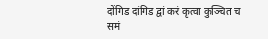दोंगिड दांगिड द्वां करं कृत्वा कुञ्चित च समं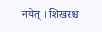नयेत् । शिखरश्च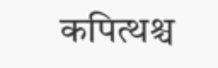कपित्थश्च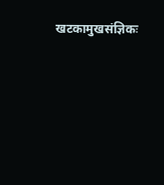खटकामुखसंज्ञिकः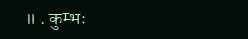॥ . कुम्भः